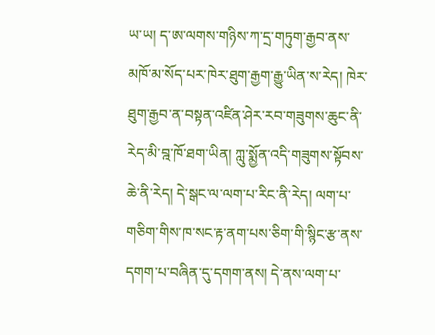ཡ་ཡ། ད་ཨ་ལགས་གཉིས་ཀ་དྲ་གཏུག་རྒྱབ་ནས་མཁོ་མ་སོད་པར་ཁེར་ཐུག་རྒྱག་རྒྱུ་ཡིན་ས་རེད། ཁེར་ཐུག་རྒྱབ་ན་བསྟན་འཛིན་ཤེར་རབ་གཟུགས་ཆུང་ནི་རེད་མི་བྰ་ཁོ་ཐག་ཡིན། ཀླུ་སྨྱོན་འདི་གཟུགས་སྟོབས་ཆེ་ནི་རེད། དེ་སྒང་ལ་ལག་པ་རིང་ནི་རེད། ལག་པ་གཅིག་གིས་ཁ་སང་རྟ་ནག་པས་ཅིག་གི་སྙིང་རྩ་ནས་དགག་པ་བཞིན་དུ་དགག་ནས། དེ་ནས་ལག་པ་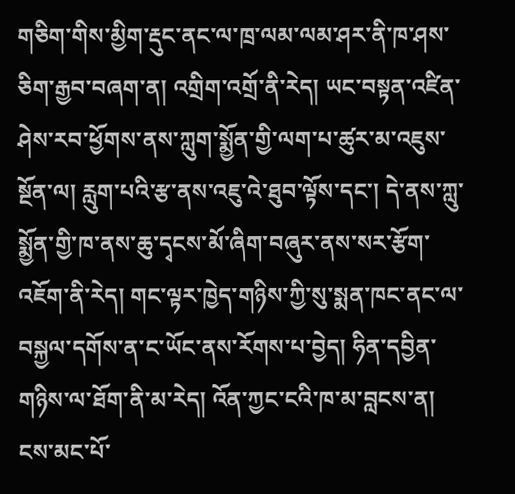གཅིག་གིས་མྱིག་རྡུང་ནང་ལ་ཁྲ་ལམ་ལམ་ཤར་ནི་ཁ་ཤས་ཅིག་རྒྱབ་བཞག་ན། འགྲིག་འགྲོ་ནི་རེད། ཡང་བསྟན་འཛིན་ཤེས་རབ་ཕྱོགས་ནས་ཀླུག་སྨྱོན་གྱི་ལག་པ་ཚུར་མ་འཇུས་སྔོན་ལ། རླུག་པའི་རྩ་ནས་འཇུ་འེ་ཐུབ་ལྟོས་དང་། དེ་ནས་ཀླུ་སྨྱོན་གྱི་ཁ་ནས་ཆུ་དྭངས་མོ་ཞིག་བཞུར་ནས་སར་རྩོག་འཇོག་ནི་རེད། གང་ལྟར་ཁྱེད་གཉིས་ཀྱི་སུ་སྨན་ཁང་ནང་ལ་བསྐྱལ་དགོས་ན་ང་ཡོང་ནས་རོགས་པ་བྱེད། ཧིན་དབྱིན་གཉིས་ལ་ཐོག་ནི་མ་རེད། འོན་ཀྱང་ངའི་ཁ་མ་བླངས་ན། ངས་མང་པོ་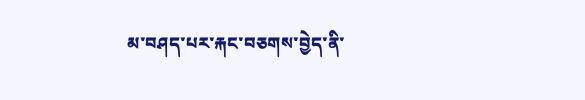མ་བཤད་པར་རྐང་བཅགས་བྱེད་ནི་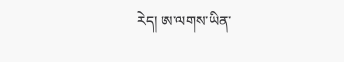རེད། ཨ་ལགས་ཡིན་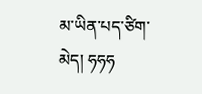མ་ཡིན་པད་ཙིག་མེད། ཧཧཧ